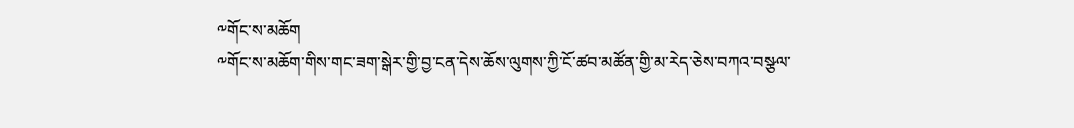༸གོང་ས་མཆོག
༸གོང་ས་མཆོག་གིས་གང་ཟག་སྒེར་གྱི་བྱ་ངན་དེས་ཆོས་ལུགས་ཀྱི་ངོ་ཚབ་མཚོན་གྱི་མ་རེད་ཅེས་བཀའ་བསྩལ་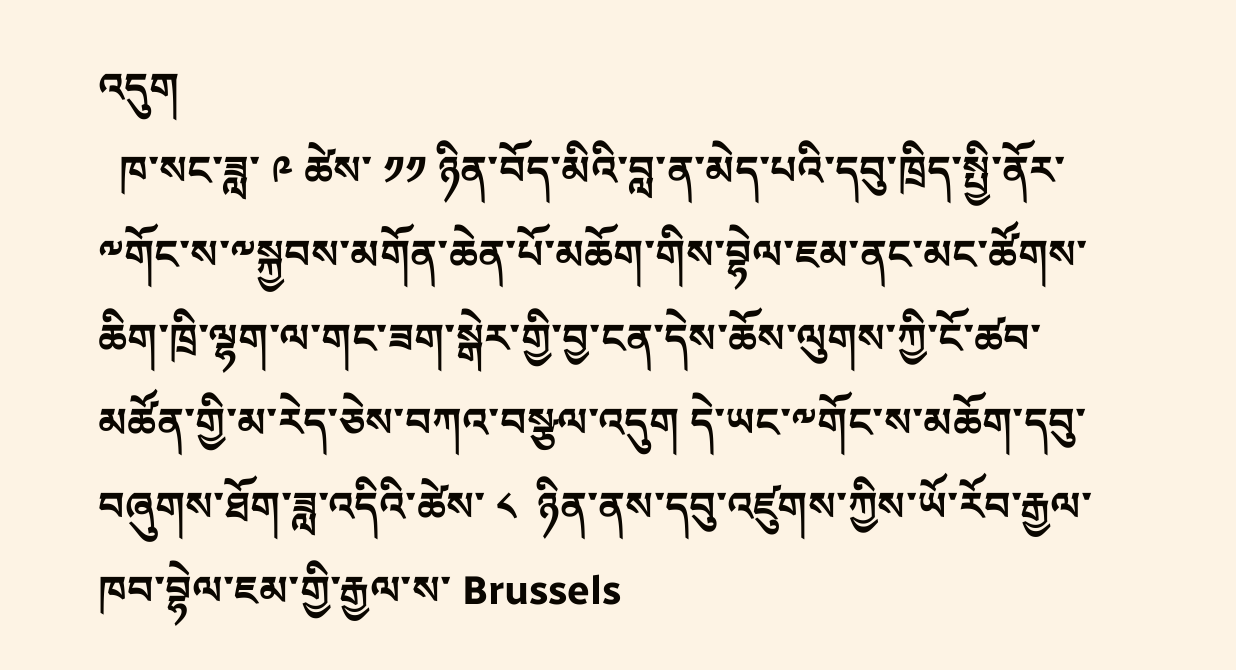འདུག
  ཁ་སང་ཟླ་ ༩ ཚེས་ ༡༡ ཉིན་བོད་མིའི་བླ་ན་མེད་པའི་དབུ་ཁྲིད་སྤྱི་ནོར་༸གོང་ས་༸སྐྱབས་མགོན་ཆེན་པོ་མཆོག་གིས་བྷེལ་ཇམ་ནང་མང་ཚོགས་ཆིག་ཁྲི་ལྷག་ལ་གང་ཟག་སྒེར་གྱི་བྱ་ངན་དེས་ཆོས་ལུགས་ཀྱི་ངོ་ཚབ་མཚོན་གྱི་མ་རེད་ཅེས་བཀའ་བསྩལ་འདུག དེ་ཡང་༸གོང་ས་མཆོག་དབུ་བཞུགས་ཐོག་ཟླ་འདིའི་ཚེས་ ༨  ཉིན་ནས་དབུ་འཛུགས་ཀྱིས་ཡོ་རོབ་རྒྱལ་ཁབ་བྷེལ་ཇམ་གྱི་རྒྱལ་ས་ Brussels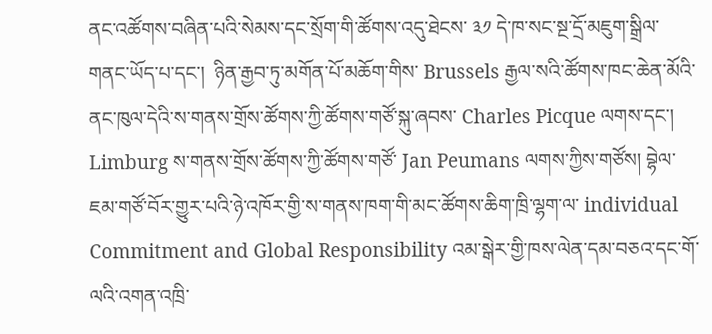ནང་འཚོགས་བཞིན་པའི་སེམས་དང་སྲོག་གི་ཚོགས་འདུ་ཐེངས་ ༣༡ དེ་ཁ་སང་སྔ་དྲོ་མཇུག་སྒྲིལ་གནང་ཡོད་པ་དང་།  ཉིན་རྒྱབ་ཏུ་མགོན་པོ་མཆོག་གིས་ Brussels རྒྱལ་སའི་ཚོགས་ཁང་ཆེན་མོའི་ནང་ཁུལ་དེའི་ས་གནས་གྲོས་ཚོགས་ཀྱི་ཚོགས་གཙོ་སྐུ་ཞབས་ Charles Picque ལགས་དང་། Limburg ས་གནས་གྲོས་ཚོགས་ཀྱི་ཚོགས་གཙོ་ Jan Peumans ལགས་ཀྱིས་གཙོས། བྷེལ་ཇམ་གཙོ་བོར་གྱུར་པའི་ཉེ་འཁོར་གྱི་ས་གནས་ཁག་གི་མང་ཚོགས་ཆིག་ཁྲི་ལྷག་ལ་ individual Commitment and Global Responsibility འམ་སྒེར་གྱི་ཁས་ལེན་དམ་བཅའ་དང་གོ་ལའི་འགན་འཁྲི་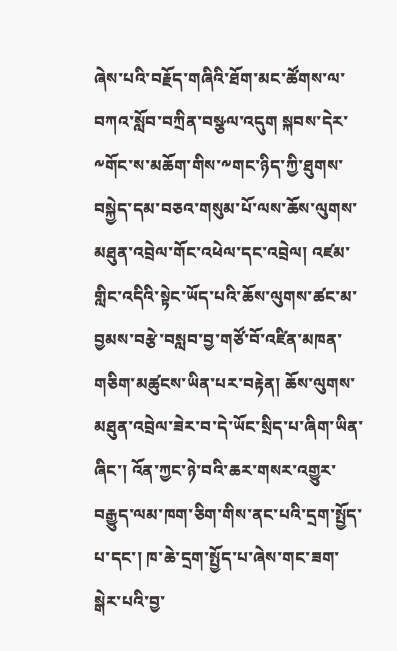ཞེས་པའི་བརྗོད་གཞིའི་ཐོག་མང་ཚོགས་ལ་བཀའ་སློབ་བཀྲིན་བསྩལ་འདུག སྐབས་དེར་༸གོང་ས་མཆོག་གིས་༸གང་ཉིད་ཀྱི་ཐུགས་བསྐྱེད་དམ་བཅའ་གསུམ་པོ་ལས་ཆོས་ལུགས་མཐུན་འབྲེལ་གོང་འཕེལ་དང་འབྲེལ། འཛམ་གླིང་འདིའི་སྟེང་ཡོད་པའི་ཆོས་ལུགས་ཚང་མ་བྱམས་བརྩེ་བསླབ་བྱ་གཙོ་བོ་འཛིན་མཁན་གཅིག་མཚུངས་ཡིན་པར་བརྟེན། ཆོས་ལུགས་མཐུན་འབྲེལ་ཟེར་བ་དེ་ཡོང་སྲིད་པ་ཞིག་ཡིན་ཞིང་། འོན་ཀྱང་ཉེ་བའི་ཆར་གསར་འགྱུར་བརྒྱུད་ལམ་ཁག་ཅིག་གིས་ནང་པའི་དྲག་སྤྱོད་པ་དང་། ཁ་ཆེ་དྲག་སྤྱོད་པ་ཞེས་གང་ཟག་སྒེར་པའི་བྱ་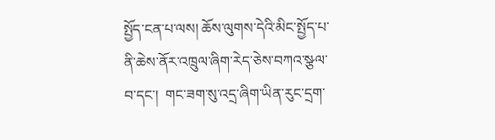སྤྱོད་ངན་པ་ལས། ཆོས་ལུགས་དེའི་མིང་སྤྱོད་པ་ནི་ཆེས་ནོར་འཁྲུལ་ཞིག་རེད་ཅེས་བཀའ་སྩལ་བ་དང་།  གང་ཟག་སུ་འདྲ་ཞིག་ཡིན་རུང་དྲག་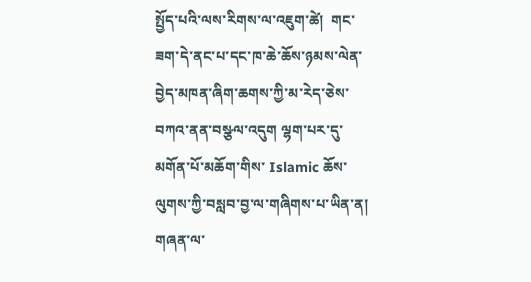སྤྱོད་པའི་ལས་རིགས་ལ་འཇུག་ཚེ།  གང་ཟག་དེ་ནང་པ་དང་ཁ་ཆེ་ཆོས་ཉམས་ལེན་བྱེད་མཁན་ཞིག་ཆགས་ཀྱི་མ་རེད་ཅེས་བཀའ་ནན་བསྩལ་འདུག ལྷག་པར་དུ་མགོན་པོ་མཆོག་གིས་ Islamic ཆོས་ལུགས་ཀྱི་བསླབ་བྱ་ལ་གཞིགས་པ་ཡིན་ན། གཞན་ལ་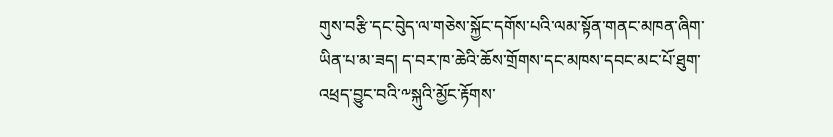གུས་བརྩི་དང་བེུད་ལ་གཅེས་སྐྱོང་དགོས་པའི་ལམ་སྟོན་གནང་མཁན་ཞིག་ཡིན་པ་མ་ཟད། ད་བར་ཁ་ཆེའི་ཆོས་གྲོགས་དང་མཁས་དབང་མང་པོ་ཐུག་འཕྲད་བྱུང་བའི་༸སྐུའི་མྱོང་རྟོགས་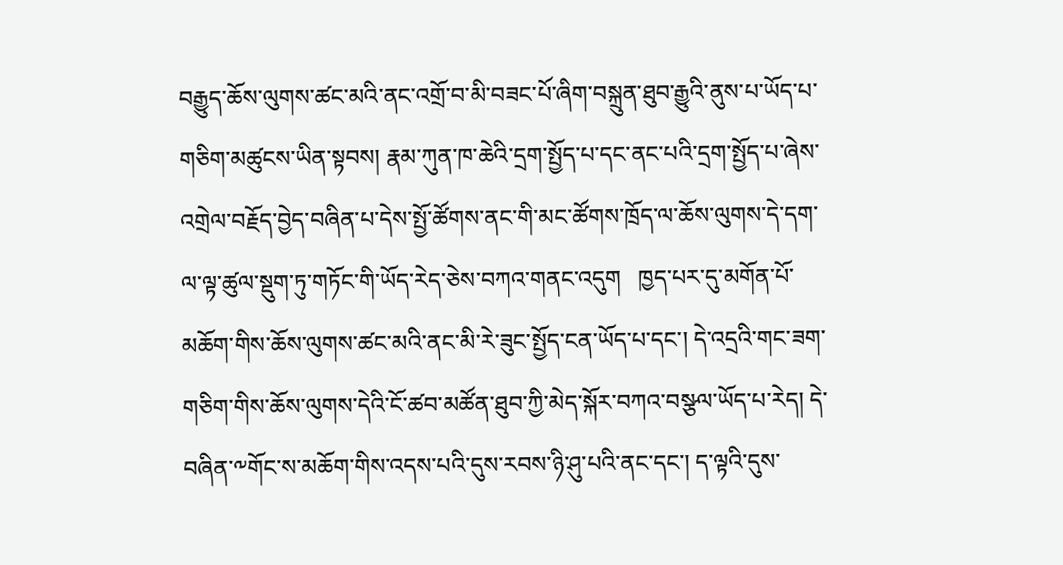བརྒྱུད་ཆོས་ལུགས་ཚང་མའི་ནང་འགྲོ་བ་མི་བཟང་པོ་ཞིག་བསྐྲུན་ཐུབ་རྒྱུའི་ནུས་པ་ཡོད་པ་གཅིག་མཚུངས་ཡིན་སྟབས། རྣམ་ཀུན་ཁ་ཆེའི་དྲག་སྤྱོད་པ་དང་ནང་པའི་དྲག་སྤྱོད་པ་ཞེས་འགྲེལ་བརྗོད་བྱེད་བཞིན་པ་དེས་སྤྱོ་ཚོགས་ནང་གི་མང་ཚོགས་ཁྲོད་ལ་ཆོས་ལུགས་དེ་དག་ལ་ལྟ་ཚུལ་སྡུག་ཏུ་གཏོང་གི་ཡོད་རེད་ཅེས་བཀའ་གནང་འདུག   ཁྱད་པར་དུ་མགོན་པོ་མཆོག་གིས་ཆོས་ལུགས་ཚང་མའི་ནང་མི་རེ་ཟུང་སྤྱོད་ངན་ཡོད་པ་དང་། དེ་འདྲའི་གང་ཟག་གཅིག་གིས་ཆོས་ལུགས་དེའི་ངོ་ཚབ་མཚོན་ཐུབ་ཀྱི་མེད་སྐོར་བཀའ་བསྩལ་ཡོད་པ་རེད། དེ་བཞིན་༸གོང་ས་མཆོག་གིས་འདས་པའི་དུས་རབས་ཉི་ཤུ་པའི་ནང་དང་། ད་ལྟའི་དུས་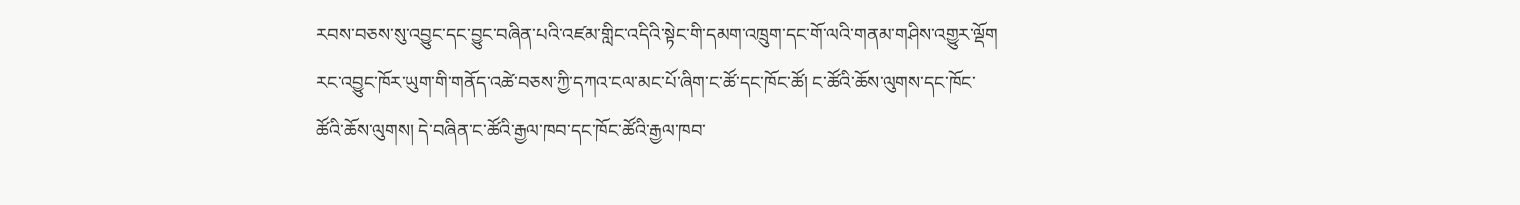རབས་བཅས་སུ་འབྱུང་དང་བྱུང་བཞིན་པའི་འཛམ་གླིང་འདིའི་སྟེང་གི་དམག་འཁྲུག་དང་གོ་ལའི་གནམ་གཤིས་འགྱུར་ལྡོག རང་འབྱུང་ཁོར་ཡུག་གི་གནོད་འཚེ་བཅས་ཀྱི་དཀའ་ངལ་མང་པོ་ཞིག་ང་ཚོ་དང་ཁོང་ཚོ། ང་ཚོའི་ཆོས་ལུགས་དང་ཁོང་ཚོའི་ཆོས་ལུགས། དེ་བཞིན་ང་ཚོའི་རྒྱལ་ཁབ་དང་ཁོང་ཚོའི་རྒྱལ་ཁབ་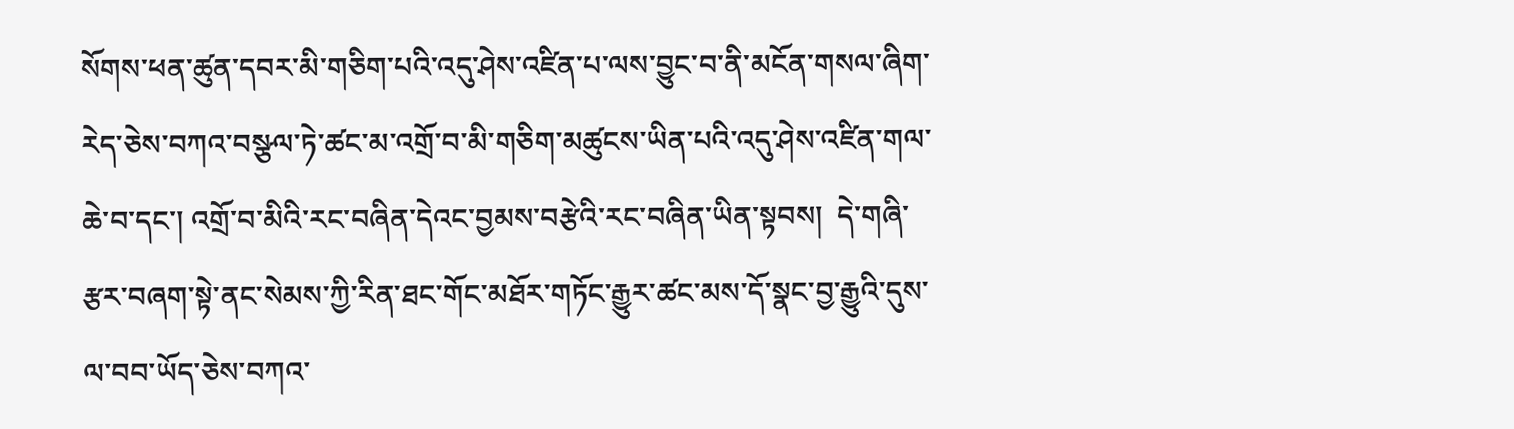སོགས་ཕན་ཚུན་དབར་མི་གཅིག་པའི་འདུ་ཤེས་འཛིན་པ་ལས་བྱུང་བ་ནི་མངོན་གསལ་ཞིག་རེད་ཅེས་བཀའ་བསྩལ་ཏེ་ཚང་མ་འགྲོ་བ་མི་གཅིག་མཚུངས་ཡིན་པའི་འདུ་ཤེས་འཛིན་གལ་ཆེ་བ་དང་། འགྲོ་བ་མིའི་རང་བཞིན་དེའང་བྱམས་བརྩེའི་རང་བཞིན་ཡིན་སྟབས།  དེ་གཞི་རྩར་བཞག་སྟེ་ནང་སེམས་ཀྱི་རིན་ཐང་གོང་མཐོར་གཏོང་རྒྱུར་ཚང་མས་དོ་སྣང་བྱ་རྒྱུའི་དུས་ལ་བབ་ཡོད་ཅེས་བཀའ་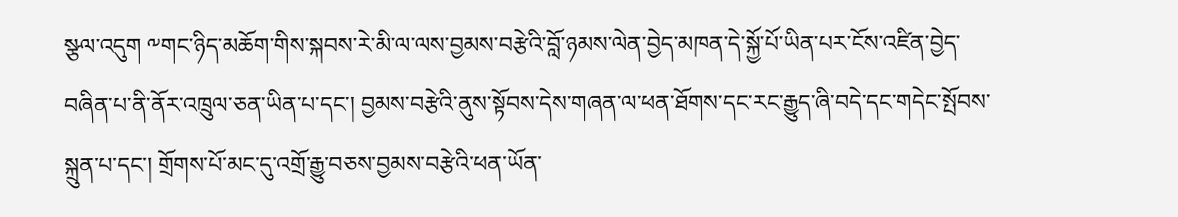སྩལ་འདུག ༸གང་ཉིད་མཆོག་གིས་སྐབས་རེ་མི་ལ་ལས་བྱམས་བརྩེའི་བློ་ཉམས་ལེན་བྱེད་མཁན་དེ་སྐྱོ་པོ་ཡིན་པར་ངོས་འཛིན་བྱེད་བཞིན་པ་ནི་ནོར་འཁྲུལ་ཅན་ཡིན་པ་དང་། བྱམས་བརྩེའི་ནུས་སྟོབས་དེས་གཞན་ལ་ཕན་ཐོགས་དང་རང་རྒྱུད་ཞི་བདེ་དང་གདེང་སྤོབས་སྐྲུན་པ་དང་། གྲོགས་པོ་མང་དུ་འགྲོ་རྒྱུ་བཅས་བྱམས་བརྩེའི་ཕན་ཡོན་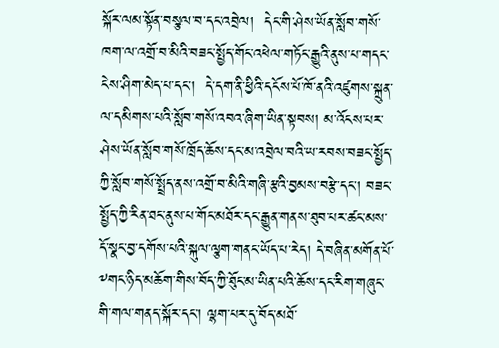སྐོར་ལམ་སྟོན་བསྩལ་བ་དང་འབྲེལ།  དེང་གི་ཤེས་ཡོན་སློབ་གསོ་ཁག་ལ་འགྲོ་བ་མིའི་བཟང་སྤྱོད་གོང་འཕེལ་གཏོང་རྒྱུའི་ནུས་པ་གདང་ངེས་ཤིག་མེད་པ་དང་།  དེ་དག་ནི་ཕྱིའི་དངོས་པོ་ཁོ་ནའི་འཛུགས་སྐྲུན་ལ་དམིགས་པའི་སློབ་གསོ་འབའ་ཞིག་ཡིན་སྟབས། མ་འོངས་པར་ཤེས་ཡོན་སློབ་གསོ་ཁྲོད་ཆོས་དང་མ་འབྲེལ་བའི་ཡ་རབས་བཟང་སྤྱོད་ཀྱི་སློབ་གསོ་སྤྲོད་ནས་འགྲོ་བ་མིའི་གཞི་རྩའི་བྱམས་བརྩེ་དང་། བཟང་སྤྱོད་ཀྱི་རིན་ཐང་ནུས་པ་གོང་མཐོར་དང་རྒྱུན་གནས་ཐུབ་པར་ཚང་མས་དོ་སྣང་བྱ་དགོས་པའི་སྐུལ་ལྕག་གནང་ཡོད་པ་རེད། དེ་བཞིན་མགོན་པོ་༸གང་ཉིད་མཆོག་གིས་བོད་ཀྱི་ཐོུང་མ་ཡིན་པའི་ཆོས་དང་རིག་གཞུང་གི་གལ་གནད་སྐོར་དང་། ལྷག་པར་དུ་བོད་མཐོ་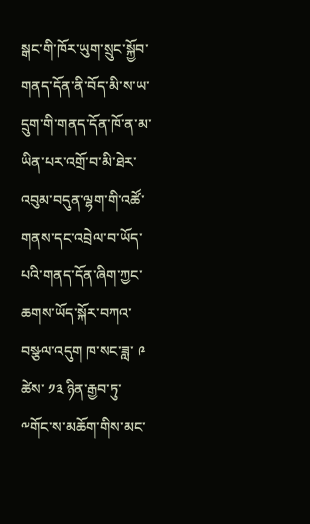སྒང་གི་ཁོར་ཡུག་སྲུང་སྐྱོབ་གནད་དོན་ནི་བོད་མི་ས་ཡ་དྲུག་གི་གནད་དོན་ཁོ་ན་མ་ཡིན་པར་འགྲོ་བ་མི་ཐེར་འབུམ་བདུན་ལྷག་གི་འཚོ་གནས་དང་འབྲེལ་བ་ཡོད་པའི་གནད་དོན་ཞིག་ཀྱང་ཆགས་ཡོད་སྐོར་བཀའ་བསྩལ་འདུག ཁ་སང་ཟླ་ ༩ ཚེས་ ༡༣ ཉིན་རྒྱབ་ཏུ་༸གོང་ས་མཆོག་གིས་མང་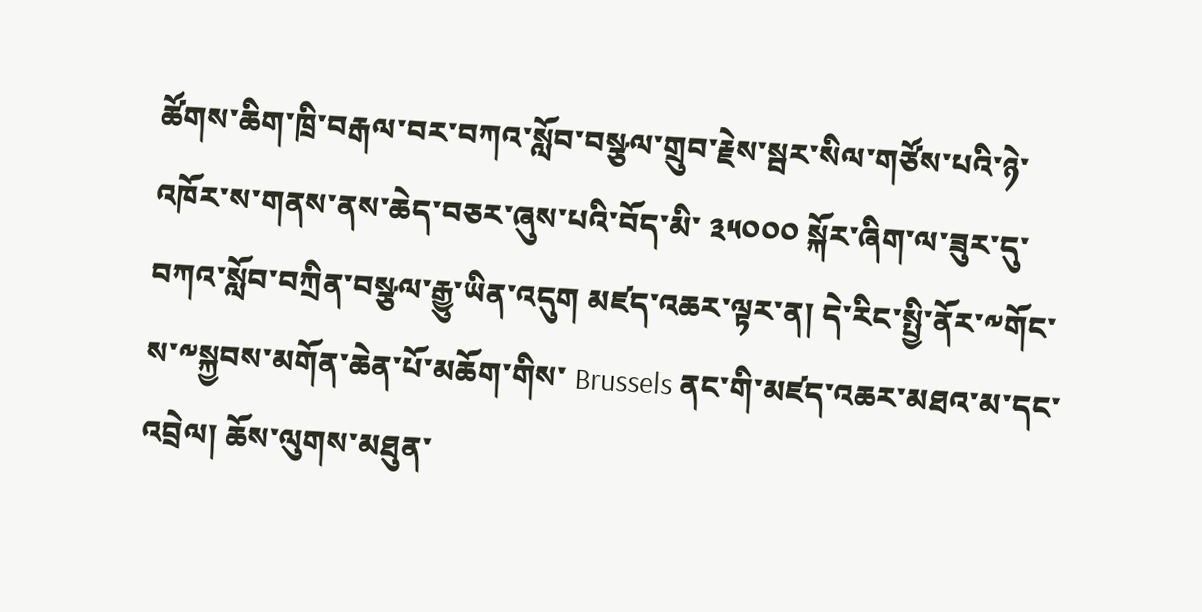ཚོགས་ཆིག་ཁྲི་བརྒལ་བར་བཀའ་སློབ་བསྩལ་གྲུབ་རྗེས་སྦར་སིལ་གཙོས་པའི་ཉེ་འཁོར་ས་གནས་ནས་ཆེད་བཅར་ཞུས་པའི་བོད་མི་ ༣༥༠༠༠ སྐོར་ཞིག་ལ་ཟུར་དུ་བཀའ་སློབ་བཀྲིན་བསྩལ་རྒྱུ་ཡིན་འདུག མཛད་འཆར་ལྟར་ན། དེ་རིང་སྤྱི་ནོར་༸གོང་ས་༸སྐྱབས་མགོན་ཆེན་པོ་མཆོག་གིས་ Brussels ནང་གི་མཛད་འཆར་མཐའ་མ་དང་འབྲེལ། ཆོས་ལུགས་མཐུན་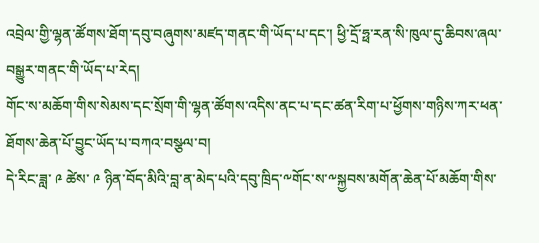འབྲེལ་གྱི་ལྷན་ཚོགས་ཐོག་དབུ་བཞུགས་མཛད་གནང་གི་ཡོད་པ་དང་། ཕྱི་དྲོ་ཧྥ་རན་སི་ཁུལ་དུ་ཆིབས་ཞལ་བསྒྱུར་གནང་གི་ཡོད་པ་རེད།
གོང་ས་མཆོག་གིས་སེམས་དང་སྲོག་གི་ལྷན་ཚོགས་འདིས་ནང་པ་དང་ཚན་རིག་པ་ཕྱོགས་གཉིས་ཀར་ཕན་ཐོགས་ཆེན་པོ་བྱུང་ཡོད་པ་བཀའ་བསྩལ་བ།
དེ་རིང་ཟླ་ ༩ ཚེས་ ༩ ཉིན་བོད་མིའི་བླ་ན་མེད་པའི་དབུ་ཁྲིད་༸གོང་ས་༸སྐྱབས་མགོན་ཆེན་པོ་མཆོག་གིས་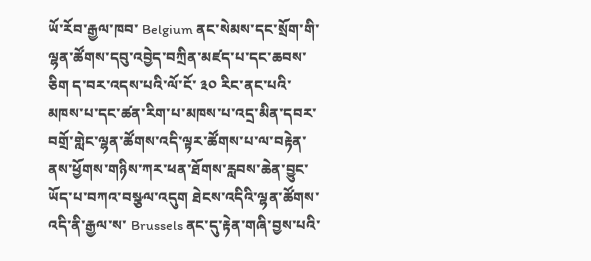ཡོ་རོབ་རྒྱལ་ཁབ་ Belgium ནང་སེམས་དང་སྲོག་གི་ལྷན་ཚོགས་དབུ་འབྱེད་བཀྲིན་མཛད་པ་དང་ཆབས་ཅིག ད་བར་འདས་པའི་ལོ་ངོ་ ༣༠ རིང་ནང་པའི་མཁས་པ་དང་ཚན་རིག་པ་མཁས་པ་འདྲ་མིན་དབར་བགྲོ་གླེང་ལྷན་ཚོགས་འདི་ལྟར་ཚོགས་པ་ལ་བརྟེན་ནས་ཕྱོགས་གཉིས་ཀར་ཕན་ཐོགས་རླབས་ཆེན་བྱུང་ཡོད་པ་བཀའ་བསྩལ་འདུག ཐེངས་འདིའི་ལྷན་ཚོགས་འདི་ནི་རྒྱལ་ས་ Brussels ནང་དུ་རྟེན་གཞི་བྱས་པའི་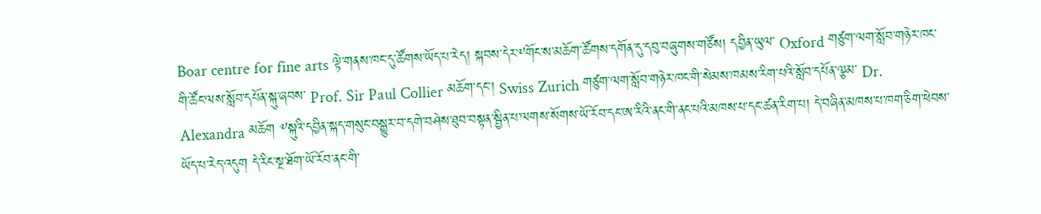Boar centre for fine arts ལྟེ་གནས་ཁང་དུ་ཚོགས་ཡོད་པ་རེད། སྐབས་དེར་༸གོང་ས་མཆོག་ཚོགས་དགོན་དུ་དབུ་བཞུགས་གཙོས། དབྱིན་ཡུལ་ Oxford གཙུག་ལག་སློབ་གཉེར་ཁང་གི་ཚོང་ལས་སློབ་དཔོན་སྐུ་ཞབས་ Prof. Sir Paul Collier མཆོག་དང་། Swiss Zurich གཙུག་ལག་སློབ་གཉེར་ཁང་གི་སེམས་ཁམས་རིག་པའི་སློབ་དཔོན་ལྕམ་ Dr. Alexandra མཆོག ༸སྐུའི་དབྱིན་སྐད་གསུང་བསྒྱུར་བ་དགེ་བཤེས་ཐུབ་བསྟན་སྦྱིན་པ་ལགས་སོགས་ཡོ་རོབ་དང་ཨ་རིའི་ནང་གི་ནང་པའི་མཁས་པ་དང་ཚན་རིག་པ། དེ་བཞིན་མཁས་པ་ཁག་ཅིག་ཕེབས་ཡོད་པ་རེད་འདུག དེ་རིང་སྔ་ཐོག་ཡོ་རོབ་ནང་གི་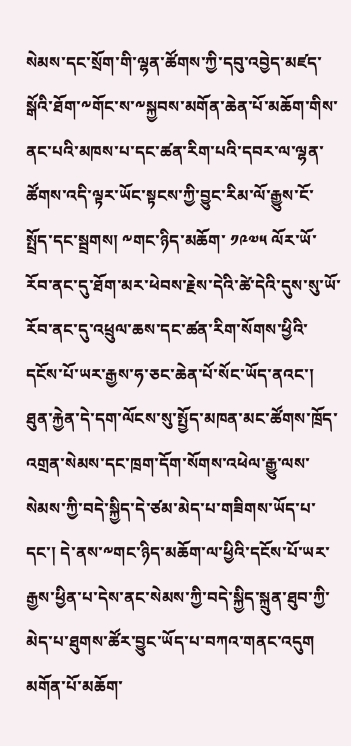སེམས་དང་སྲོག་གི་ལྷན་ཚོགས་ཀྱི་དབུ་འབྱེད་མཛད་སྒོའི་ཐོག་༸གོང་ས་༸སྐྱབས་མགོན་ཆེན་པོ་མཆོག་གིས་ནང་པའི་མཁས་པ་དང་ཚན་རིག་པའི་དབར་ལ་ལྷན་ཚོགས་འདི་ལྟར་ཡོང་སྟངས་ཀྱི་བྱུང་རིམ་ལོ་རྒྱུས་ངོ་སྤྲོད་དང་སྦྲགས། ༸གང་ཉིད་མཆོག་ ༡༩༧༥ ལོར་ཡོ་རོབ་ནང་དུ་ཐོག་མར་ཕེབས་རྗེས་དེའི་ཚེ་དེའི་དུས་སུ་ཡོ་རོབ་ནང་དུ་འཕྲུལ་ཆས་དང་ཚན་རིག་སོགས་ཕྱིའི་དངོས་པོ་ཡར་རྒྱས་ཧ་ཅང་ཆེན་པོ་སོང་ཡོད་ནའང་། ཐུན་རྐྱེན་དེ་དག་ལོངས་སུ་སྤྱོད་མཁན་མང་ཚོགས་ཁྲོད་འགྲན་སེམས་དང་ཁྲག་དོག་སོགས་འཕེལ་རྒྱུ་ལས་སེམས་ཀྱི་བདེ་སྐྱིད་དེ་ཙམ་མེད་པ་གཟིགས་ཡོད་པ་དང་། དེ་ནས་༸གང་ཉིད་མཆོག་ལ་ཕྱིའི་དངོས་པོ་ཡར་རྒྱས་ཕྱིན་པ་དེས་ནང་སེམས་ཀྱི་བདེ་སྐྱིད་སྐྲུན་ཐུབ་ཀྱི་མེད་པ་ཐུགས་ཚོར་བྱུང་ཡོད་པ་བཀའ་གནང་འདུག མགོན་པོ་མཆོག་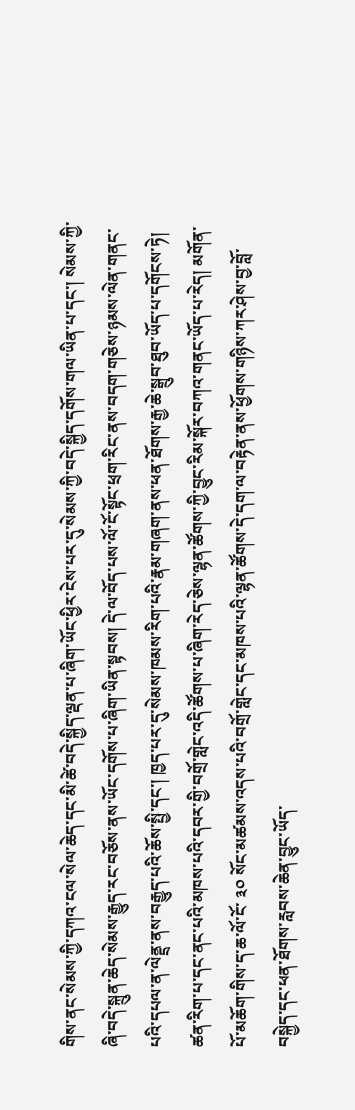གིས་ནང་སེམས་ཀྱི་དཀའ་ངལ་སེལ་ཆེད་དང་མི་ཚེ་བདེ་སྐྱིད་ལྡན་པ་ཞིག་ཡོང་ཕྱིར་ངེས་པར་དུ་སེམས་ཀྱི་བདེ་སྐྱིད་དགོས་གལ་ཡིན་པ་དང་། སེམས་ཀྱི་ཞི་བདེ་སྐྲུན་ཆེད་སེམས་རྒྱུད་རང་བཅོས་ནས་ཡོང་དགོས་པ་ཞིག་ཡིན་སྟབས། དེ་ལ་བོད་པས་ལོ་ངོ་སྟོང་ཕྲག་རིང་ནས་བདག་གཅེས་ཉམས་ལེན་གནང་པའི་དཔལ་ན་ལེནྡྲ་ནས་བརྒྱུད་པའི་ཆོས་སྤྱི་དང་། ཁྱད་པར་དུ་སེམས་ཁམས་རིག་པའི་རྣམ་གཞག་ནས་ཕན་ཐོགས་རྒྱ་ཆེ་སྒྲུབ་ཐུབ་ཡོད་པ་དགོངས་ཏེ། ཚན་རིག་པ་དང་ནང་པའི་མཁས་པའི་དབར་གྱི་བགྲོ་གླེང་འདི་ཚོགས་པ་ཞིག་རེད་ཅེས་ལྷན་ཚོགས་ཀྱི་བྱུང་རིམ་སྐོར་བཀའ་གནང་ཡོད་པ་རེད། མགོན་པོ་མཆོག་གིས་ད་ཆ་ལོ་ངོ་ ༣༠ སོང་མཚམས་འདས་པའི་བགྲོ་གླེང་དང་མཁས་པའི་ལྷན་ཚོགས་དེ་དག་ལ་བརྟེན་ནས་ཕྱོགས་གཉིས་ཀར་ཤེས་བྱ་བློ་བསྐྱེད་དང་ཕན་ཐོགས་རླབས་ཆེན་བྱུང་ཡོད་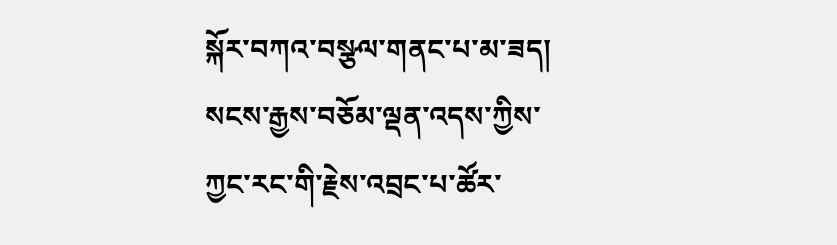སྐོར་བཀའ་བསྩལ་གནང་པ་མ་ཟད། སངས་རྒྱས་བཅོམ་ལྡན་འདས་ཀྱིས་ཀྱང་རང་གི་རྗེས་འབྲང་པ་ཚོར་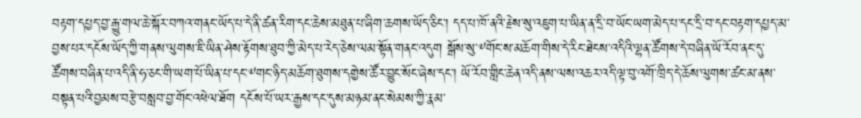བརྟག་དཔྱད་བྱ་རྒྱུ་གལ་ཆེ་སྐོར་བཀའ་གནང་ཡོད་པ་དེ་ནི་ཚན་རིག་དང་ཆེས་མཐུན་པ་ཞིག་ཆགས་ཡོད་ཅིང་། དད་པ་ཁོ་ནའི་རྗེས་སུ་འཇུག་པ་ཡིན་ན་དྲི་བ་ཡོང་ཡག་མེད་པ་དང་དྲི་བ་དང་བརྟག་དཔྱད་མ་བྱས་པར་དངོས་ཡོད་ཀྱི་གནས་ལུགས་ཇི་ཡིན་ཤེས་རྟོགས་ཐུབ་ཀྱི་མེད་པ་རེད་ཅེས་ལམ་སྟོན་གནང་འདུག སྒོས་སུ་༸གོང་ས་མཆོག་གིས་དེ་རིང་ཐེངས་འདིའི་ལྷན་ཚོགས་དེ་བཞིན་ཡོ་རོབ་ནང་དུ་ཚོགས་བཞིན་པ་འདི་ནི་ཧ་ཅང་གི་ཡག་པོ་ཡིན་པ་དང་༸གང་ཉིད་མཆོག་ཐུགས་དགྱེས་ཚོར་བྱུང་སོང་ཞེས་དང་། ཡོ་རོབ་གླིང་ཆེན་འདི་ནས་ལས་འཆར་འདི་ལྟ་བུ་འགོ་ཁྲིད་དེ་ཆོས་ལུགས་ཚང་མ་ནས་བསྟན་པའི་བྱམས་བརྩེ་བསླབ་བྱ་གོང་འཕེལ་ཐོག དངོས་པོ་ཡར་རྒྱས་དང་དུས་མཉམ་ནང་སེམས་ཀྱི་རྣམ་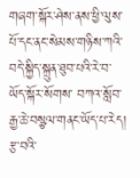གཞག་སྐོར་ཤེས་ནས་ཕྱི་ལུས་པོ་དང་ནང་སེམས་གཉིས་ཀའི་བདེ་སྐྱིད་སྐྲུན་ཐུབ་པའི་རེ་བ་ཡོད་སྐོར་སོགས་ བཀའ་སློབ་རྒྱ་ཆེ་བསྩལ་གནང་ཡོད་པ་རེད། རྩ་བའི་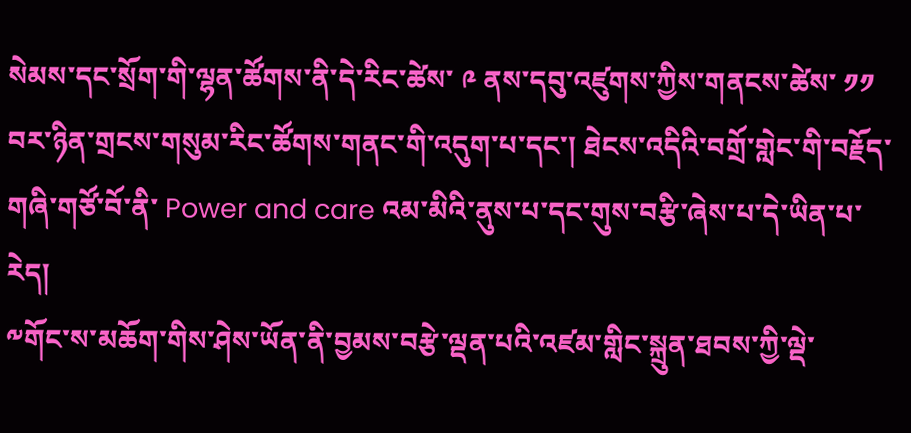སེམས་དང་སྲོག་གི་ལྷན་ཚོགས་ནི་དེ་རིང་ཚེས་ ༩ ནས་དབུ་འཛུགས་ཀྱིས་གནངས་ཚེས་ ༡༡ བར་ཉིན་གྲངས་གསུམ་རིང་ཚོགས་གནང་གི་འདུག་པ་དང་། ཐེངས་འདིའི་བགྲོ་གླེང་གི་བརྗོད་གཞི་གཙོ་བོ་ནི་ Power and care འམ་མིའི་ནུས་པ་དང་གུས་བརྩི་ཞེས་པ་དེ་ཡིན་པ་རེད།
༸གོང་ས་མཆོག་གིས་ཤེས་ཡོན་ནི་བྱམས་བརྩེ་ལྡན་པའི་འཛམ་གླིང་སྐྲུན་ཐབས་ཀྱི་ལྡེ་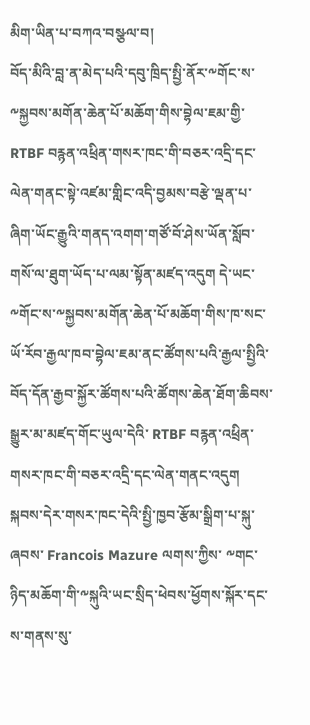མིག་ཡིན་པ་བཀའ་བསྩལ་བ།
བོད་མིའི་བླ་ན་མེད་པའི་དབུ་ཁྲིད་སྤྱི་ནོར་༸གོང་ས་༸སྐྱབས་མགོན་ཆེན་པོ་མཆོག་གིས་བྷེལ་ཇམ་གྱི་ RTBF བརྙན་འཕྲིན་གསར་ཁང་གི་བཅར་འདྲི་དང་ལེན་གནང་སྟེ་འཛམ་གླིང་འདི་བྱམས་བརྩེ་ལྡན་པ་ཞིག་ཡོང་རྒྱུའི་གནད་འགག་གཙོ་བོ་ཤེས་ཡོན་སློབ་གསོ་ལ་ཐུག་ཡོད་པ་ལམ་སྟོན་མཛད་འདུག དེ་ཡང་༸གོང་ས་༸སྐྱབས་མགོན་ཆེན་པོ་མཆོག་གིས་ཁ་སང་ཡོ་རོབ་རྒྱལ་ཁབ་བྷེལ་ཇམ་ནང་ཚོགས་པའི་རྒྱལ་སྤྱིའི་བོད་དོན་རྒྱབ་སྐྱོར་ཚོགས་པའི་ཚོགས་ཆེན་ཐོག་ཆིབས་སྒྱུར་མ་མཛད་གོང་ཡུལ་དེའི་ RTBF བརྙན་འཕྲིན་གསར་ཁང་གི་བཅར་འདྲི་དང་ལེན་གནང་འདུག སྐབས་དེར་གསར་ཁང་དེའི་སྤྱི་ཁྱབ་རྩོམ་སྒྲིག་པ་སྐུ་ཞབས་ Francois Mazure ལགས་ཀྱིས་ ༸གང་ཉིད་མཆོག་གི་༸སྐུའི་ཡང་སྲིད་ཕེབས་ཕྱོགས་སྐོར་དང་ས་གནས་སུ་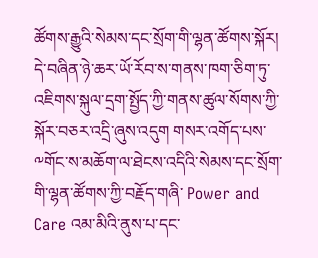ཚོགས་རྒྱུའི་སེམས་དང་སྲོག་གི་ལྷན་ཚོགས་སྐོར། དེ་བཞིན་ཉེ་ཆར་ཡོ་རོབ་ས་གནས་ཁག་ཅིག་ཏུ་འཇིགས་སྐུལ་དྲག་སྤྱོད་ཀྱི་གནས་ཚུལ་སོགས་ཀྱི་སྐོར་བཅར་འདྲི་ཞུས་འདུག གསར་འགོད་པས་༸གོང་ས་མཆོག་ལ་ཐེངས་འདིའི་སེམས་དང་སྲོག་གི་ལྷན་ཚོགས་ཀྱི་བརྗོད་གཞི་ Power and Care འམ་མིའི་ནུས་པ་དང་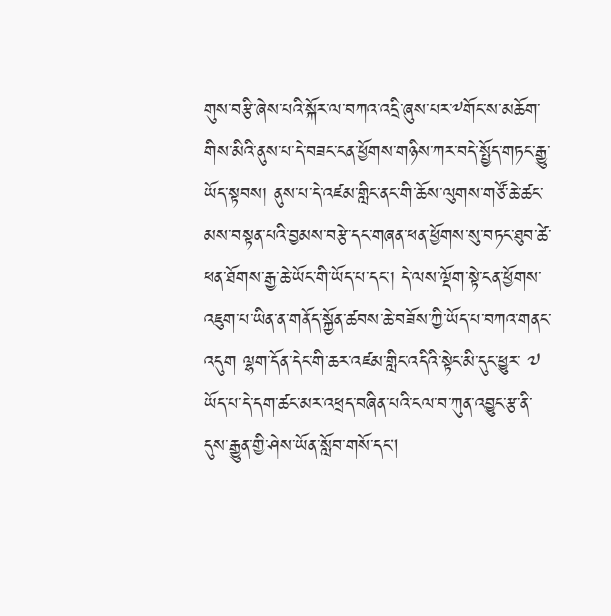གུས་བརྩི་ཞེས་པའི་སྐོར་ལ་བཀའ་འདྲི་ཞུས་པར་༸གོང་ས་མཆོག་གིས་མིའི་ནུས་པ་དེ་བཟང་ངན་ཕྱོགས་གཉིས་ཀར་བདེ་སྤྱོད་གཏང་རྒྱུ་ཡོད་སྟབས། ནུས་པ་དེ་འཛམ་གླིང་ནང་གི་ཆོས་ལུགས་གཙོ་ཆེ་ཚང་མས་བསྟན་པའི་བྱམས་བརྩེ་དང་གཞན་ཕན་ཕྱོགས་སུ་བཏང་ཐུབ་ཚེ་ཕན་ཐོགས་རྒྱ་ཆེ་ཡོང་གི་ཡོད་པ་དང་། དེ་ལས་ལྡོག་སྟེ་ངན་ཕྱོགས་འཇུག་པ་ཡིན་ན་གནོད་སྐྱོན་ཚབས་ཆེ་བཟོས་ཀྱི་ཡོད་པ་བཀའ་གནང་འདུག ལྷག་དོན་དེང་གི་ཆར་འཛམ་གླིང་འདིའི་སྟེང་མི་དུང་ཕྱུར་ ༧ ཡོད་པ་དེ་དག་ཚང་མར་འཕྲད་བཞིན་པའི་ངལ་བ་ཀུན་འབྱུང་རྩ་ནི་དུས་རྒྱུན་གྱི་ཤེས་ཡོན་སློབ་གསོ་དང།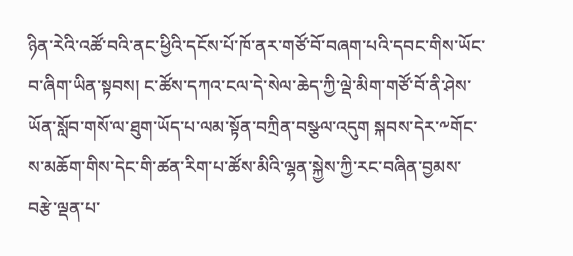ཉིན་རེའི་འཚོ་བའི་ནང་ཕྱིའི་དངོས་པོ་ཁོ་ནར་གཙོ་བོ་བཞག་པའི་དབང་གིས་ཡོང་བ་ཞིག་ཡིན་སྟབས། ང་ཚོས་དཀའ་ངལ་དེ་སེལ་ཆེད་ཀྱི་ལྡེ་མིག་གཙོ་བོ་ནི་ཤེས་ཡོན་སློབ་གསོ་ལ་ཐུག་ཡོད་པ་ལམ་སྟོན་བཀྲིན་བསྩལ་འདུག སྐབས་དེར་༸གོང་ས་མཆོག་གིས་དེང་གི་ཚན་རིག་པ་ཚོས་མིའི་ལྷན་སྐྱེས་ཀྱི་རང་བཞིན་བྱམས་བརྩེ་ལྡན་པ་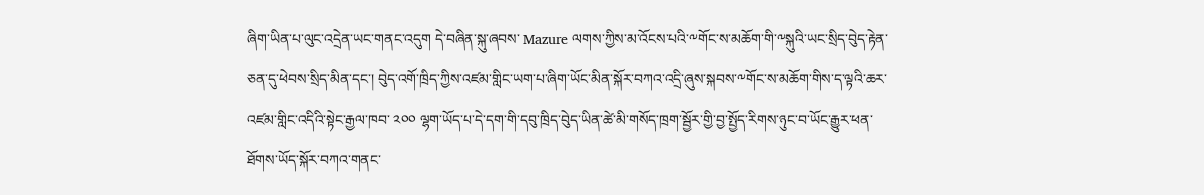ཞིག་ཡིན་པ་ལུང་འདྲེན་ཡང་གནང་འདུག དེ་བཞིན་སྐུ་ཞབས་ Mazure ལགས་ཀྱིས་མ་འོངས་པའི་༸གོང་ས་མཆོག་གི་༸སྐུའི་ཡང་སྲིད་བེུད་རྟེན་ཅན་དུ་ཕེབས་སྲིད་མིན་དང་། བེུད་འགོ་ཁྲིད་ཀྱིས་འཛམ་གླིང་ཡག་པ་ཞིག་ཡོང་མིན་སྐོར་བཀའ་འདྲི་ཞུས་སྐབས་༸གོང་ས་མཆོག་གིས་ད་ལྟའི་ཆར་འཛམ་གླིང་འདིའི་སྟེང་རྒྱལ་ཁབ་ ༢༠༠ ལྷག་ཡོད་པ་དེ་དག་གི་དབུ་ཁྲིད་བེུད་ཡིན་ཚེ་མི་གསོད་ཁྲག་སྦྱོར་གྱི་བྱ་སྤྱོད་རིགས་ཉུང་བ་ཡོང་རྒྱུར་ཕན་ཐོགས་ཡོད་སྐོར་བཀའ་གནང་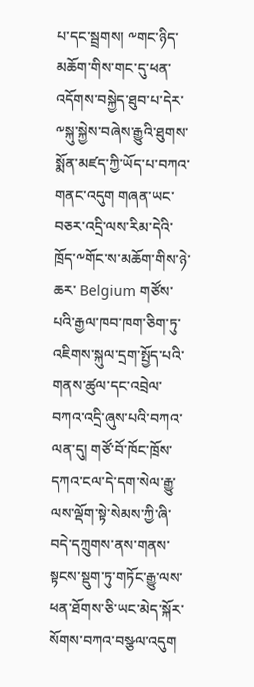པ་དང་སྦྲགས། ༸གང་ཉིད་མཆོག་གིས་གང་དུ་ཕན་འདོགས་བསྐྱེད་ཐུབ་པ་དེར་༸སྐུ་སྐྱེས་བཞེས་རྒྱུའི་ཐུགས་སྨོན་མཛད་ཀྱི་ཡོད་པ་བཀའ་གནང་འདུག གཞན་ཡང་བཅར་འདྲི་ལས་རིམ་དེའི་ཁྲོད་༸གོང་ས་མཆོག་གིས་ཉེ་ཆར་ Belgium གཙོས་པའི་རྒྱལ་ཁབ་ཁག་ཅིག་ཏུ་འཇིགས་སྐུལ་དྲག་སྤྱོད་པའི་གནས་ཚུལ་དང་འབྲེལ་བཀའ་འདྲི་ཞུས་པའི་བཀའ་ལན་དུ། གཙོ་བོ་ཁོང་ཁྲོས་དཀའ་ངལ་དེ་དག་སེལ་རྒྱུ་ལས་ལྡོག་སྟེ་སེམས་ཀྱི་ཞི་བདེ་དཀྲུགས་ནས་གནས་སྟངས་སྡུག་ཏུ་གཏོང་རྒྱུ་ལས་ཕན་ཐོགས་ཅི་ཡང་མེད་སྐོར་སོགས་བཀའ་བསྩལ་འདུག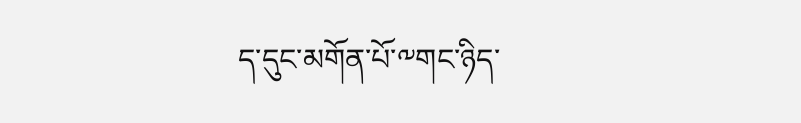ད་དུང་མགོན་པོ་༸གང་ཉིད་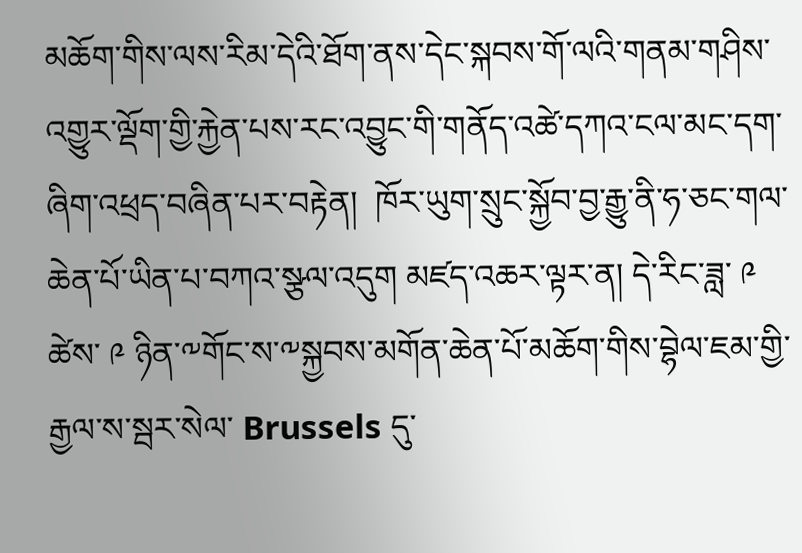མཆོག་གིས་ལས་རིམ་དེའི་ཐོག་ནས་དེང་སྐབས་གོ་ལའི་གནམ་གཤིས་འགྱུར་ལྡོག་གྱི་རྐྱེན་པས་རང་འབྱུང་གི་གནོད་འཚེ་དཀའ་ངལ་མང་དག་ཞིག་འཕྲད་བཞིན་པར་བརྟེན།  ཁོར་ཡུག་སྲུང་སྐྱོབ་བྱ་རྒྱུ་ནི་ཧ་ཅང་གལ་ཆེན་པོ་ཡིན་པ་བཀའ་སྩལ་འདུག མཛད་འཆར་ལྟར་ན། དེ་རིང་ཟླ་ ༩ ཚེས་ ༩ ཉིན་༸གོང་ས་༸སྐྱབས་མགོན་ཆེན་པོ་མཆོག་གིས་བྷེལ་ཇམ་གྱི་རྒྱལ་ས་སྦར་སེལ་ Brussels དུ་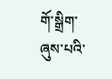གོ་སྒྲིག་ཞུས་པའི་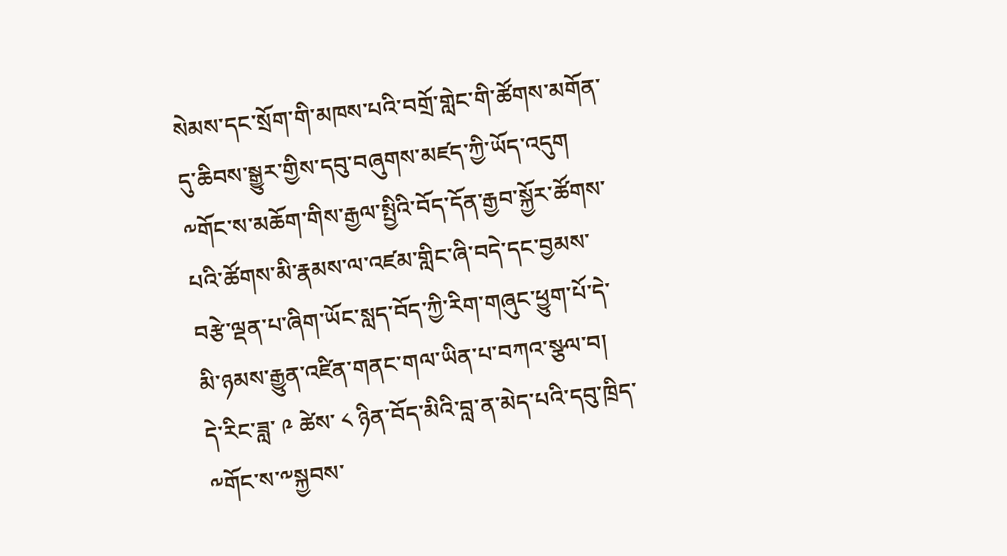སེམས་དང་སྲོག་གི་མཁས་པའི་བགྲོ་གླེང་གི་ཚོགས་མགོན་དུ་ཆིབས་སྒྱུར་གྱིས་དབུ་བཞུགས་མཛད་ཀྱི་ཡོད་འདུག
༸གོང་ས་མཆོག་གིས་རྒྱལ་སྤྱིའི་བོད་དོན་རྒྱབ་སྐྱོར་ཚོགས་པའི་ཚོགས་མི་རྣམས་ལ་འཛམ་གླིང་ཞི་བདེ་དང་བྱམས་བརྩེ་ལྡན་པ་ཞིག་ཡོང་སླད་བོད་ཀྱི་རིག་གཞུང་ཕྱུག་པོ་དེ་མི་ཉམས་རྒྱུན་འཛིན་གནང་གལ་ཡིན་པ་བཀའ་སྩལ་བ།
དེ་རིང་ཟླ་ ༩ ཚེས་ ༨ ཉིན་བོད་མིའི་བླ་ན་མེད་པའི་དབུ་ཁྲིད་༸གོང་ས་༸སྐྱབས་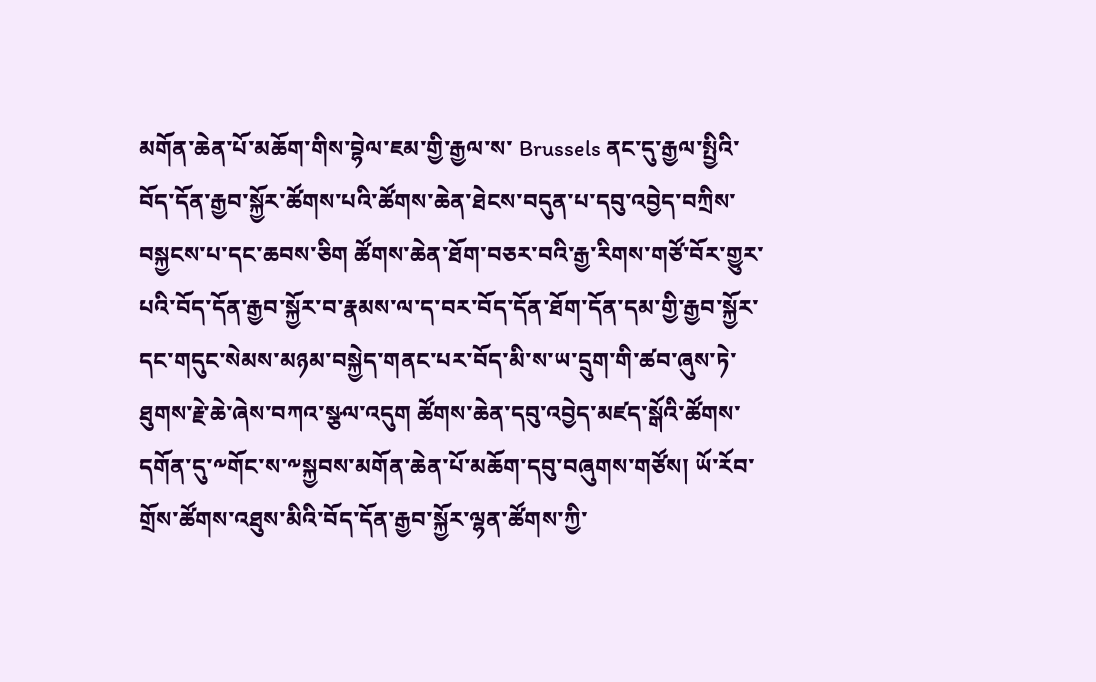མགོན་ཆེན་པོ་མཆོག་གིས་བྷེལ་ཇམ་གྱི་རྒྱལ་ས་ Brussels ནང་དུ་རྒྱལ་སྤྱིའི་བོད་དོན་རྒྱབ་སྐྱོར་ཚོགས་པའི་ཚོགས་ཆེན་ཐེངས་བདུན་པ་དབུ་འབྱེད་བཀྲིས་བསྐྱངས་པ་དང་ཆབས་ཅིག ཚོགས་ཆེན་ཐོག་བཅར་བའི་རྒྱ་རིགས་གཙོ་བོར་གྱུར་པའི་བོད་དོན་རྒྱབ་སྐྱོར་བ་རྣམས་ལ་ད་བར་བོད་དོན་ཐོག་དོན་དམ་གྱི་རྒྱབ་སྐྱོར་དང་གདུང་སེམས་མཉམ་བསྐྱེད་གནང་པར་བོད་མི་ས་ཡ་དྲུག་གི་ཚབ་ཞུས་ཏེ་ཐུགས་རྗེ་ཆེ་ཞེས་བཀའ་སྩལ་འདུག ཚོགས་ཆེན་དབུ་འབྱེད་མཛད་སྒོའི་ཚོགས་དགོན་དུ་༸གོང་ས་༸སྐྱབས་མགོན་ཆེན་པོ་མཆོག་དབུ་བཞུགས་གཙོས། ཡོ་རོབ་གྲོས་ཚོགས་འཐུས་མིའི་བོད་དོན་རྒྱབ་སྐྱོར་ལྷན་ཚོགས་ཀྱི་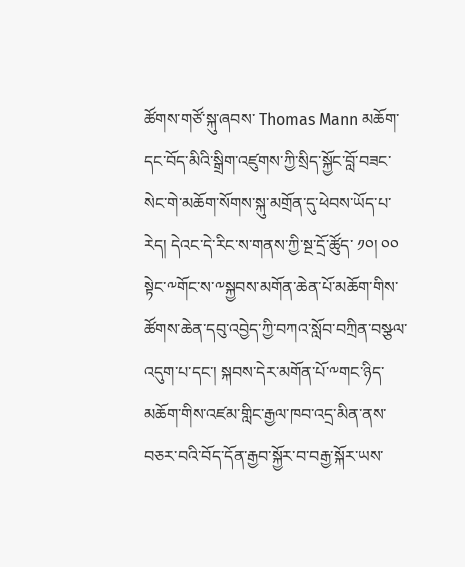ཚོགས་གཙོ་སྐུ་ཞབས་ Thomas Mann མཆོག་དང་བོད་མིའི་སྒྲིག་འཛུགས་ཀྱི་སྲིད་སྐྱོང་བློ་བཟང་སེང་གེ་མཆོག་སོགས་སྐུ་མགྲོན་དུ་ཕེབས་ཡོད་པ་རེད། དེའང་དེ་རིང་ས་གནས་ཀྱི་སྔ་དྲོ་ཚོུད་ ༡༠། ༠༠ སྟེང་༸གོང་ས་༸སྐྱབས་མགོན་ཆེན་པོ་མཆོག་གིས་ཚོགས་ཆེན་དབུ་འབྱེད་ཀྱི་བཀའ་སློབ་བཀྲིན་བསྩལ་འདུག་པ་དང་། སྐབས་དེར་མགོན་པོ་༸གང་ཉིད་མཆོག་གིས་འཛམ་གླིང་རྒྱལ་ཁབ་འདྲ་མིན་ནས་བཅར་བའི་བོད་དོན་རྒྱབ་སྐྱོར་བ་བརྒྱ་སྐོར་ཡས་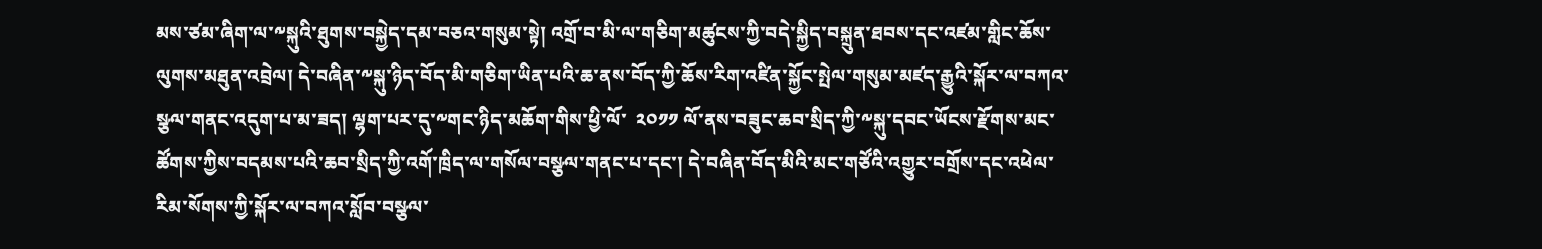མས་ཙམ་ཞིག་ལ་༸སྐུའི་ཐུགས་བསྐྱེད་དམ་བཅའ་གསུམ་སྟེ། འགྲོ་བ་མི་ལ་གཅིག་མཚུངས་ཀྱི་བདེ་སྐྱིད་བསྐྲུན་ཐབས་དང་འཛམ་གླིང་ཆོས་ལུགས་མཐུན་འབྲེལ། དེ་བཞིན་༸སྐུ་ཉིད་བོད་མི་གཅིག་ཡིན་པའི་ཆ་ནས་བོད་ཀྱི་ཆོས་རིག་འཛིན་སྐྱོང་སྤེལ་གསུམ་མཛད་རྒྱུའི་སྐོར་ལ་བཀའ་སྩལ་གནང་འདུག་པ་མ་ཟད། ལྷག་པར་དུ་༸གང་ཉིད་མཆོག་གིས་ཕྱི་ལོ་  ༢༠༡༡ ལོ་ནས་བཟུང་ཆབ་སྲིད་ཀྱི་༸སྐུ་དབང་ཡོངས་རྫོགས་མང་ཚོགས་ཀྱིས་བདམས་པའི་ཆབ་སྲིད་ཀྱི་འགོ་ཁྲིད་ལ་གསོལ་བསྩལ་གནང་པ་དང་། དེ་བཞིན་བོད་མིའི་མང་གཙོའི་འགྱུར་བགྲོས་དང་འཕེལ་རིམ་སོགས་ཀྱི་སྐོར་ལ་བཀའ་སློབ་བསྩལ་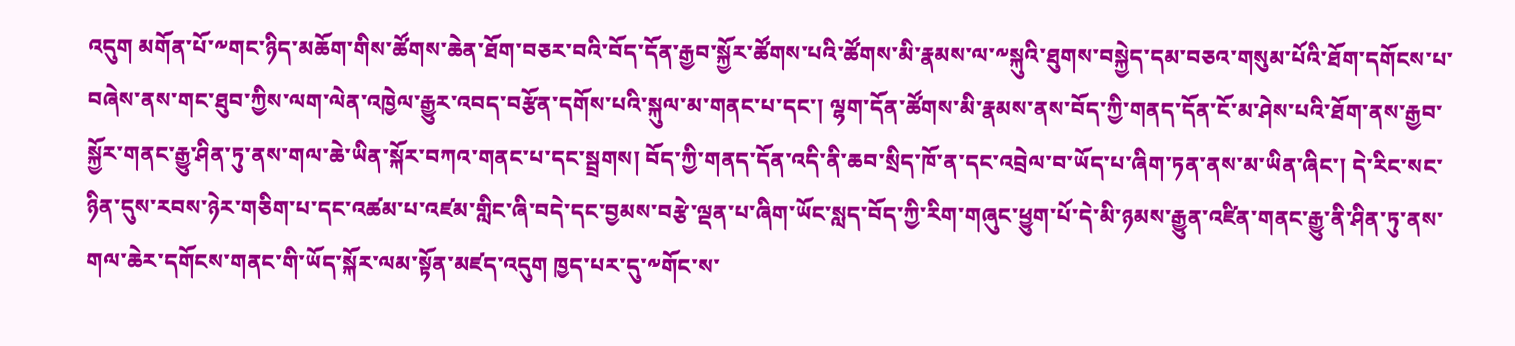འདུག མགོན་པོ་༸གང་ཉིད་མཆོག་གིས་ཚོགས་ཆེན་ཐོག་བཅར་བའི་བོད་དོན་རྒྱབ་སྐྱོར་ཚོགས་པའི་ཚོགས་མི་རྣམས་ལ་༸སྐུའི་ཐུགས་བསྐྱེད་དམ་བཅའ་གསུམ་པོའི་ཐོག་དགོངས་པ་བཞེས་ནས་གང་ཐུབ་ཀྱིས་ལག་ལེན་འཁྱེལ་རྒྱུར་འབད་བརྩོན་དགོས་པའི་སྐུལ་མ་གནང་པ་དང་། ལྷག་དོན་ཚོགས་མི་རྣམས་ནས་བོད་ཀྱི་གནད་དོན་ངོ་མ་ཤེས་པའི་ཐོག་ནས་རྒྱབ་སྐྱོར་གནང་རྒྱུ་ཤིན་ཏུ་ནས་གལ་ཆེ་ཡིན་སྐོར་བཀའ་གནང་པ་དང་སྦྲགས། བོད་ཀྱི་གནད་དོན་འདི་ནི་ཆབ་སྲིད་ཁོ་ན་དང་འབྲེལ་བ་ཡོད་པ་ཞིག་ཏན་ནས་མ་ཡིན་ཞིང་། དེ་རིང་སང་ཉིན་དུས་རབས་ཉེར་གཅིག་པ་དང་འཚམ་པ་འཛམ་གླིང་ཞི་བདེ་དང་བྱམས་བརྩེ་ལྡན་པ་ཞིག་ཡོང་སླད་བོད་ཀྱི་རིག་གཞུང་ཕྱུག་པོ་དེ་མི་ཉམས་རྒྱུན་འཛིན་གནང་རྒྱུ་ནི་ཤིན་ཏུ་ནས་གལ་ཆེར་དགོངས་གནང་གི་ཡོད་སྐོར་ལམ་སྟོན་མཛད་འདུག ཁྱད་པར་དུ་༸གོང་ས་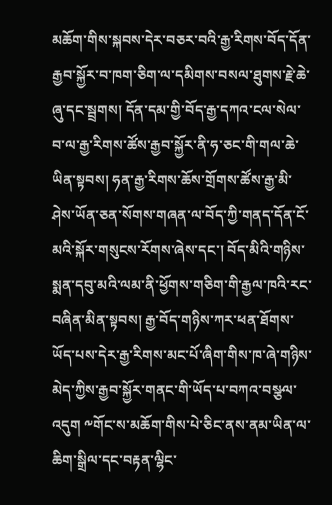མཆོག་གིས་སྐབས་དེར་བཅར་བའི་རྒྱ་རིགས་བོད་དོན་རྒྱབ་སྐྱོར་བ་ཁག་ཅིག་ལ་དམིགས་བསལ་ཐུགས་རྗེ་ཆེ་ཞུ་དང་སྦྲགས། དོན་དམ་གྱི་བོད་རྒྱ་དཀའ་ངལ་སེལ་བ་ལ་རྒྱ་རིགས་ཚོས་རྒྱབ་སྐྱོར་ནི་ཧ་ཅང་གི་གལ་ཆེ་ཡིན་སྟབས། ཧན་རྒྱ་རིགས་ཆོས་གྲོགས་ཚོས་རྒྱ་མི་ཤེས་ཡོན་ཅན་སོགས་གཞན་ལ་བོད་ཀྱི་གནད་དོན་ངོ་མའི་སྐོར་གསུངས་རོགས་ཞེས་དང་། བོད་མིའི་གཉིས་སྨན་དབུ་མའི་ལམ་ནི་ཕྱོགས་གཅིག་གི་རྒྱལ་ཁའི་རང་བཞིན་མིན་སྟབས། རྒྱ་བོད་གཉིས་ཀར་ཕན་ཐོགས་ཡོད་པས་དེར་རྒྱ་རིགས་མང་པོ་ཞིག་གིས་ཁ་ཞེ་གཉིས་མེད་ཀྱིས་རྒྱབ་སྐྱོར་གནང་གི་ཡོད་པ་བཀའ་བསྩལ་འདུག ༸གོང་ས་མཆོག་གིས་པེ་ཅིང་ནས་ནམ་ཡིན་ལ་ཆིག་སྒྲིལ་དང་བརྟན་ལྷིང་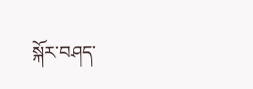སྐོར་བཤད་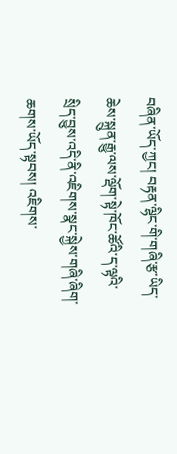བཞིན་ཡོད་ཀྱང། བརྟན་ལྷིང་གི་གཞི་རྩ་ཡིད་ཆེས་སྐྲུན་རྒྱུ་ལས་ལྡོག་སྟེ་ཁོང་ཚོའི་ད་ལྟའི་སྲིད་བྱུས་འདི་ནི་འཇིགས་སྣང་སྐྱེས་གཞི་ཞིག་ཆགས་ཡོད་སྟབས། འཇིགས་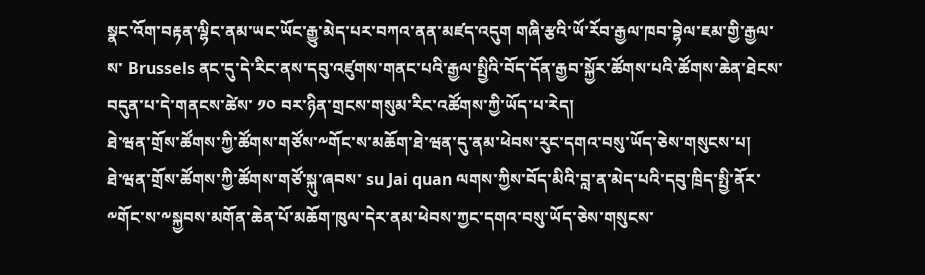སྣང་འོག་བརྟན་ལྷིང་ནམ་ཡང་ཡོང་རྒྱུ་མེད་པར་བཀའ་ནན་མཛད་འདུག གཞི་རྩའི་ཡོ་རོབ་རྒྱལ་ཁབ་བྷེལ་ཇམ་གྱི་རྒྱལ་ས་ Brussels ནང་དུ་དེ་རིང་ནས་དབུ་འཛུགས་གནང་པའི་རྒྱལ་སྤྱིའི་བོད་དོན་རྒྱབ་སྐྱོར་ཚོགས་པའི་ཚོགས་ཆེན་ཐེངས་བདུན་པ་དེ་གནངས་ཚེས་ ༡༠ བར་ཉིན་གྲངས་གསུམ་རིང་འཚོགས་ཀྱི་ཡོད་པ་རེད།
ཐེ་ཝན་གྲོས་ཚོགས་ཀྱི་ཚོགས་གཙོས་༸གོང་ས་མཆོག་ཐེ་ཝན་དུ་ནམ་ཕེབས་རུང་དགའ་བསུ་ཡོད་ཅེས་གསུངས་པ།
ཐེ་ཝན་གྲོས་ཚོགས་ཀྱི་ཚོགས་གཙོ་སྐུ་ཞབས་ su Jai quan ལགས་ཀྱིས་བོད་མིའི་བླ་ན་མེད་པའི་དབུ་ཁྲིད་སྤྱི་ནོར་༸གོང་ས་༸སྐྱབས་མགོན་ཆེན་པོ་མཆོག་ཁུལ་དེར་ནམ་ཕེབས་ཀྱང་དགའ་བསུ་ཡོད་ཅེས་གསུངས་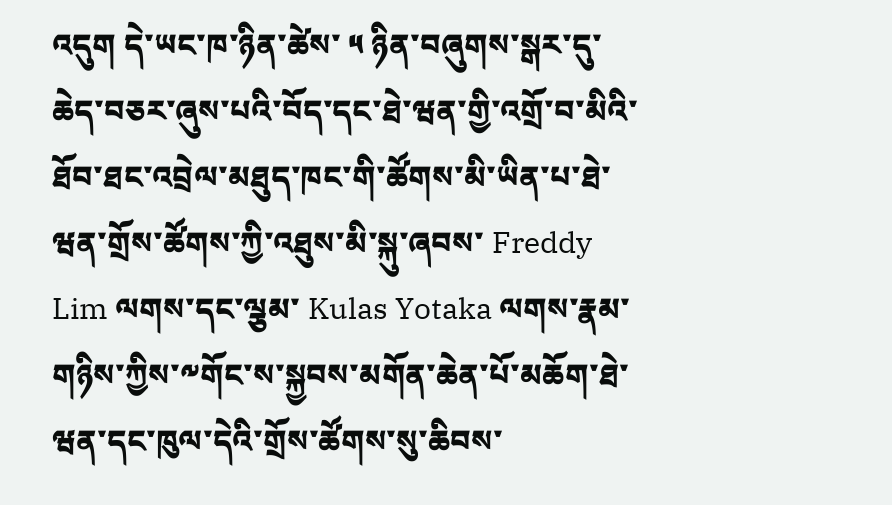འདུག དེ་ཡང་ཁ་ཉིན་ཚེས་ ༥ ཉིན་བཞུགས་སྒར་དུ་ཆེད་བཅར་ཞུས་པའི་བོད་དང་ཐེ་ཝན་གྱི་འགྲོ་བ་མིའི་ཐོབ་ཐང་འབྲེལ་མཐུད་ཁང་གི་ཚོགས་མི་ཡིན་པ་ཐེ་ཝན་གྲོས་ཚོགས་ཀྱི་འཐུས་མི་སྐུ་ཞབས་ Freddy Lim ལགས་དང་ལྕམ་ Kulas Yotaka ལགས་རྣམ་གཉིས་ཀྱིས་༸གོང་ས་སྐྱབས་མགོན་ཆེན་པོ་མཆོག་ཐེ་ཝན་དང་ཁུལ་དེའི་གྲོས་ཚོགས་སུ་ཆིབས་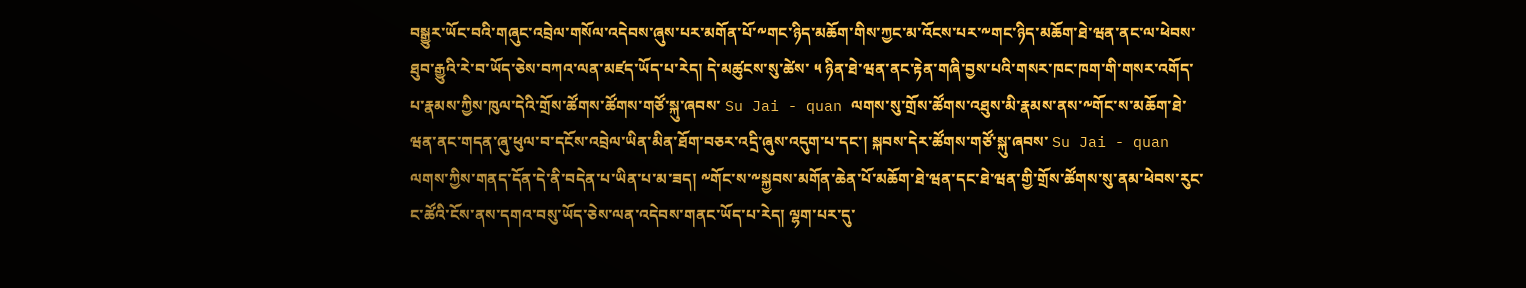བསྒྱུར་ཡོང་བའི་གཞུང་འབྲེལ་གསོལ་འདེབས་ཞུས་པར་མགོན་པོ་༸གང་ཉིད་མཆོག་གིས་ཀྱང་མ་འོངས་པར་༸གང་ཉིད་མཆོག་ཐེ་ཝན་ནང་ལ་ཕེབས་ཐུབ་རྒྱུའི་རེ་བ་ཡོད་ཅེས་བཀའ་ལན་མཛད་ཡོད་པ་རེད། དེ་མཚུངས་སུ་ཚེས་ ༥ ཉིན་ཐེ་ཝན་ནང་རྟེན་གཞི་བྱས་པའི་གསར་ཁང་ཁག་གི་གསར་འགོད་པ་རྣམས་ཀྱིས་ཁུལ་དེའི་གྲོས་ཚོགས་ཚོགས་གཙོ་སྐུ་ཞབས་ Su Jai - quan ལགས་སུ་གྲོས་ཚོགས་འཐུས་མི་རྣམས་ནས་༸གོང་ས་མཆོག་ཐེ་ཝན་ནང་གདན་ཞུ་ཕུལ་བ་དངོས་འབྲེལ་ཡིན་མིན་ཐོག་བཅར་འདྲི་ཞུས་འདུག་པ་དང་། སྐབས་དེར་ཚོགས་གཙོ་སྐུ་ཞབས་ Su Jai - quan ལགས་ཀྱིས་གནད་དོན་དེ་ནི་བདེན་པ་ཡིན་པ་མ་ཟད། ༸གོང་ས་༸སྐྱབས་མགོན་ཆེན་པོ་མཆོག་ཐེ་ཝན་དང་ཐེ་ཝན་གྱི་གྲོས་ཚོགས་སུ་ནམ་ཕེབས་རུང་ང་ཚོའི་ངོས་ནས་དགའ་བསུ་ཡོད་ཅེས་ལན་འདེབས་གནང་ཡོད་པ་རེད། ལྷག་པར་དུ་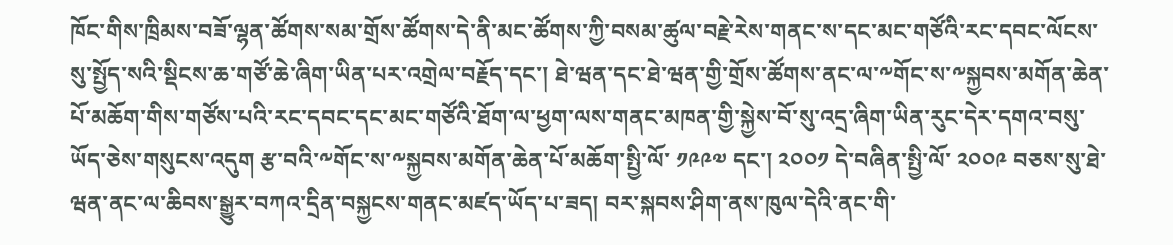ཁོང་གིས་ཁྲིམས་བཟོ་ལྷན་ཚོགས་སམ་གྲོས་ཚོགས་དེ་ནི་མང་ཚོགས་ཀྱི་བསམ་ཚུལ་བརྗེ་རེས་གནང་ས་དང་མང་གཙོའི་རང་དབང་ལོངས་སུ་སྤྱོད་སའི་སྡིངས་ཆ་གཙོ་ཆེ་ཞིག་ཡིན་པར་འགྲེལ་བརྗོད་དང་། ཐེ་ཝན་དང་ཐེ་ཝན་གྱི་གྲོས་ཚོགས་ནང་ལ་༸གོང་ས་༸སྐྱབས་མགོན་ཆེན་པོ་མཆོག་གིས་གཙོས་པའི་རང་དབང་དང་མང་གཙོའི་ཐོག་ལ་ཕྱག་ལས་གནང་མཁན་གྱི་སྐྱེས་བོ་སུ་འདྲ་ཞིག་ཡིན་རུང་དེར་དགའ་བསུ་ཡོད་ཅེས་གསུངས་འདུག རྩ་བའི་༸གོང་ས་༸སྐྱབས་མགོན་ཆེན་པོ་མཆོག་སྤྱི་ལོ་ ༡༩༩༧ དང་། ༢༠༠༡ དེ་བཞིན་སྤྱི་ལོ་ ༢༠༠༩ བཅས་སུ་ཐེ་ཝན་ནང་ལ་ཆིབས་སྒྱུར་བཀའ་དྲིན་བསྐྱངས་གནང་མཛད་ཡོད་པ་ཟད། བར་སྐབས་ཤིག་ནས་ཁུལ་དེའི་ནང་གི་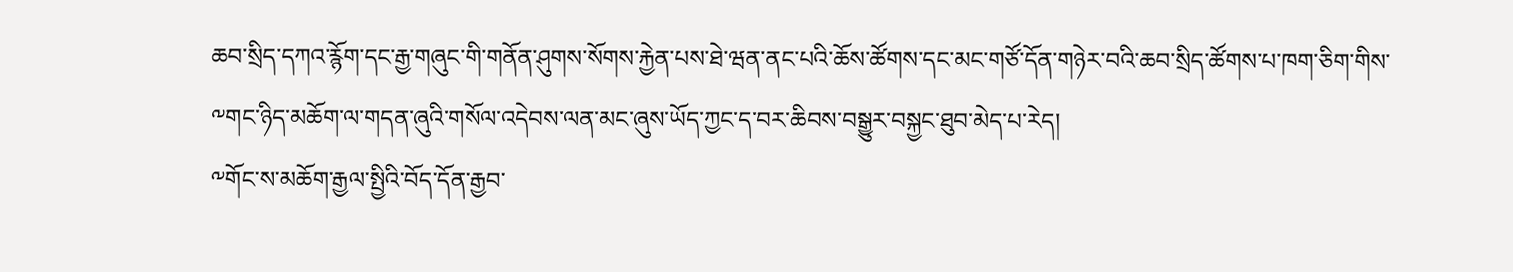ཆབ་སྲིད་དཀའ་རྙོག་དང་རྒྱ་གཞུང་གི་གནོན་ཤུགས་སོགས་རྐྱེན་པས་ཐེ་ཝན་ནང་པའི་ཆོས་ཚོགས་དང་མང་གཙོ་དོན་གཉེར་བའི་ཆབ་སྲིད་ཚོགས་པ་ཁག་ཅིག་གིས་༸གང་ཉིད་མཆོག་ལ་གདན་ཞུའི་གསོལ་འདེབས་ལན་མང་ཞུས་ཡོད་ཀྱང་ད་བར་ཆིབས་བསྒྱུར་བསྐྱང་ཐུབ་མེད་པ་རེད།
༸གོང་ས་མཆོག་རྒྱལ་སྤྱིའི་བོད་དོན་རྒྱབ་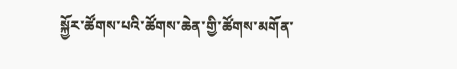སྐྱོར་ཚོགས་པའི་ཚོགས་ཆེན་གྱི་ཚོགས་མགོན་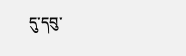དུ་དབུ་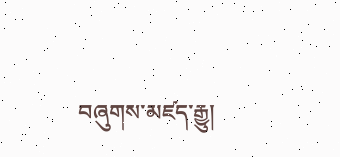བཞུགས་མཛད་རྒྱུ།